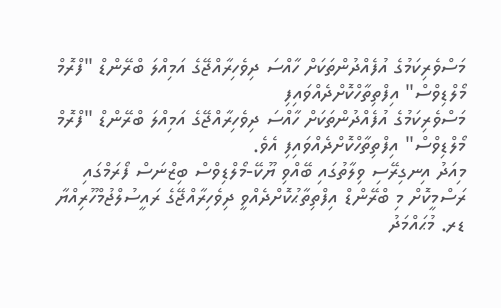މަސްވެރިކަމުގެ އުފެއްދުންތަކަށް ހާއްސަ ދިވެހިރާއްޖޭގެ އަމިއްލަ ބްރޭންޑް "ފްރޮމް މޯލްޑިވްސް" އިފްތިތާހްކޮށްދެއްވައިފި
މަސްވެރިކަމުގެ އުފެއްދުންތަކަށް ހާއްސަ ދިވެހިރާއްޖޭގެ އަމިއްލަ ބްރޭންޑް "ފްރޮމް މޯލްޑިވްސް" އިފްތިތާހްކޮށްދެއްވައިފި އެވެ.
މިއަދު އިނގިރޭސި ވިލާތުގައި ބޭއްވި ޔޫކޭ-މޯލްޑިވްސް ބިޒްނަސް ފޯރަމްގައި ރަސްމީކޮށް މި ބްރޭންޑް އިފްތިތާޙުކޮށްދެއްވީ ދިވެހިރާއްޖޭގެ ރައީސުލްޖުމްހޫރިއްޔާ ޑރ. މުޙައްމަދު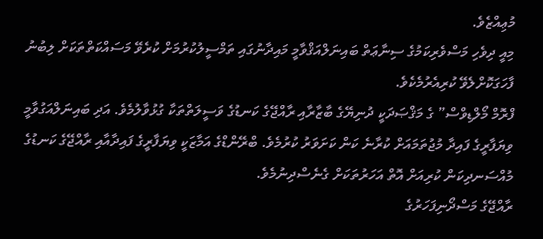މުޢިއްޒެވެ.
މިއީ ދިވެހި މަސްވެރިކަމުގެ ސިނާޢަތް ބައިނަލްއަޤްވާމީ މައިދާނުގައި ތަމްސީލުކުރުމަށް ކުރެވޭ މަސައްކަތްތަކަށް ލިބުނު ފާހަގަކޮށްލެވޭ ކުރިއެރުމެކެވެ.
ފްރޮމް މޯލްޑިވްސް” ގެ މަޤްޞަދަކީ ދުނިޔޭގެ ބާޒާރާއި ރާއްޖޭގެ ކަނޑުގެ ވަސީލަތްތަކާ ގުޅުވާލުމެވެ. އަދި ބައިނަލްއަގުވާމީ ވިޔަފާރީގެ ފައިދާ މުޖުތަމައަށް ކުރާނެ ކަން ކަށަވަރު ކުރުމެވެ. ބްރޭންޑްގެ އަމާޒަކީ ވިޔަފާރީގެ ފައިދާއާއި ރާއްޖޭގެ ކަނޑުގެ މުއްސަނދިކަން ކުރިއަށް އޮތް އަހަރުތަކަށް ގެނެސްދިނުމެވެ.
ރާއްޖޭގެ މަސްދޯނިފަހަރުގެ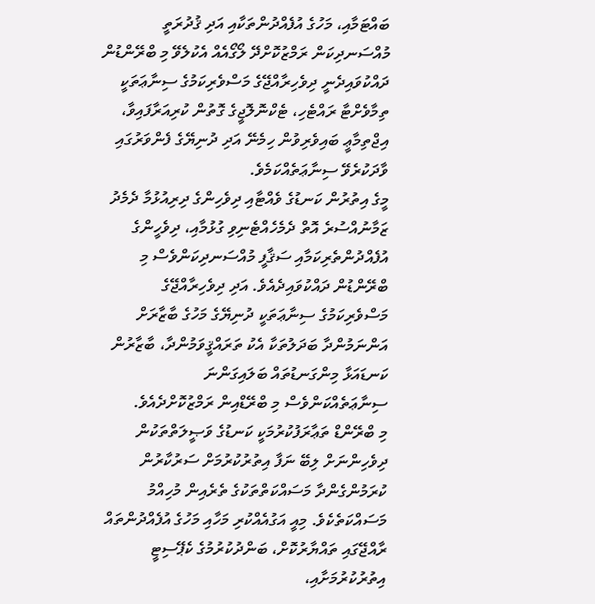ބައްޓަމާއި، މަހުގެ އުފެއްދުންތަކާއި އަދި ޤުދުރަތީ މުއްސަނދިކަން ރަމްޒުކޮށްދޭ ލޯގޯއެއް އެކުލެވޭ މި ބްރޭންޑުން ދައްކުވައިދެނީ ދިވެހިރާއްޖޭގެ މަސްވެރިކަމުގެ ސިނާޢަތަކީ ތިމާވެށްޓާ ރައްޓެހި، ޓެކްނޮލޮޖީގެ ގޮތުން ކުރިއަރާފައިވާ، އިޖްތިމާޢީ ބައިވެރިވުން ހިމެނޭ އަދި ދުނިޔޭގެ ފެންވަރުގައި ވާދަކުރެވޭ ސިނާޢަތެއްކަމެވެ.
މީގެ އިތުރުން ކަނޑުގެ ވެއްޓާއި ދިވެހިންގެ ދިރިއުޅުމާ ދެމެދު ޒަމާނުއްސުރެ އޮތް ދެމެހެއްޓެނިވި ގުޅުމާއި، ދިވެހީންގެ އުފެއްދުންތެރިކަމާއި ސަޤާފީ މުއްސަނދިކަންވެސް މި ބްރޭންޑުން ދައްކުވައިދެއެވެ. އަދި ދިވެހިރާއްޖޭގެ މަސްވެރިކަމުގެ ސިނާޢަތަކީ ދުނިޔޭގެ މަހުގެ ބާޒާރަށް އަންނަމުންދާ ބަދަލުތަކާ އެކު ތަރައްޤީވަމުންދާ، ބާޒާރުން ކަނޑައަޅާ މިންގަނޑުތައް ބަލައިގަންނަ ސިނާޢަތެއްކަންވެސް މި ބްރޭޑްއިން ރަމްޒުކޮށްދެއެވެ.
މި ބްރޭންޑް ތަޢާރަފުކުރުމަކީ ކަނޑުގެ ވަޞީލަތްތަކުން ދިވެހިންނަށް ލިބޭ ނަފާ އިތުރުކުރުމަށް ސަރުކާރުން ކުރަމުންގެންދާ މަސައްކަތްތަކުގެ ތެރެއިން މުހިއްމު މަސައްކަތެކެވެ. މިއީ އަގުއެއްކުރި މަހާއި މަހުގެ އުފެއްދުންތައް ރާއްޖޭގައި ތައްޔާރުކޮށް، ބަންދުކުރުމުގެ ކެޕޭސިޓީ އިތުރުކުރުމަށާއި،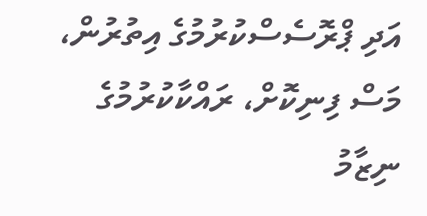އަދި ޕްރޮސެސްކުރުމުގެ އިތުރުން، މަސް ފިނިކޮށް، ރައްކާކުރުމުގެ ނިޒާމު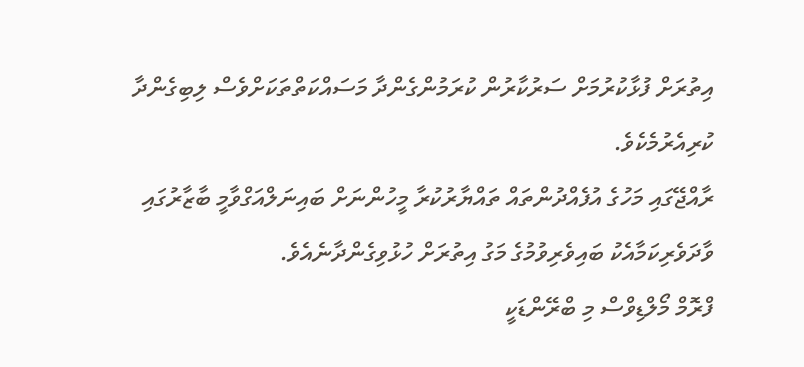އިތުރަށް ފުޅާކުރުމަށް ސަރުކާރުން ކުރަމުންގެންދާ މަސައްކަތްތަކަށްވެސް ލިބިގެންދާ ކުރިއެރުމެކެވެ.
ރާއްޖޭގައި މަހުގެ އުފެއްދުންތައް ތައްޔާރުކުރާ މީހުންނަށް ބައިނަލްއަގްވާމީ ބާޒާރުގައި ވާދަވެރިކަމާއެކު ބައިވެރިވުމުގެ މަގު އިތުރަށް ހުޅުވިގެންދާނެއެވެ.
ފްރޮމް މޯލްޑިވްސް މި ބްރޭންޑަކީ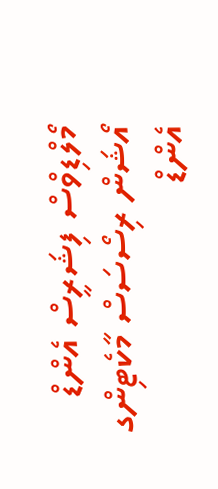މޯލްޑިވްސް ފިޝަރީސް އެންޑް އޯޝަން ރިސޯސަސް މާކެޓިންގ އެންޑް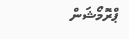ޕްރޮމޯޝަން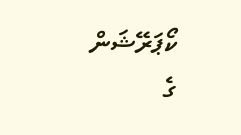ކޯޕަރޭޝަން ގެ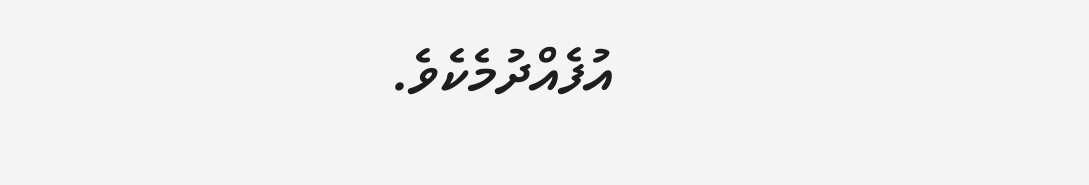އުފެއްދުމެކެވެ.